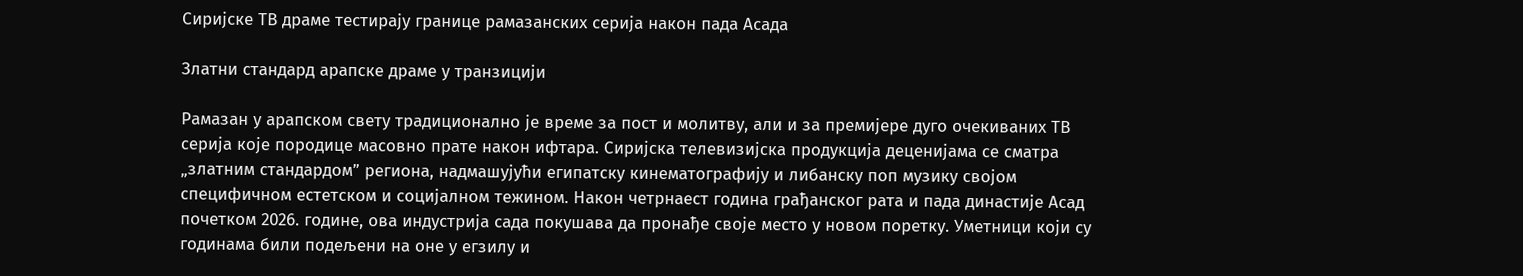Сиријске ТВ драме тестирају границе рамазанских серија након пада Асада

Златни стандард арапске драме у транзицији

Рамазан у арапском свету традиционално је време за пост и молитву, али и за премијере дуго очекиваних ТВ серија које породице масовно прате након ифтара. Сиријска телевизијска продукција деценијама се сматра „златним стандардом” региона, надмашујући египатску кинематографију и либанску поп музику својом специфичном естетском и социјалном тежином. Након четрнаест година грађанског рата и пада династије Асад почетком 2026. године, ова индустрија сада покушава да пронађе своје место у новом поретку. Уметници који су годинама били подељени на оне у егзилу и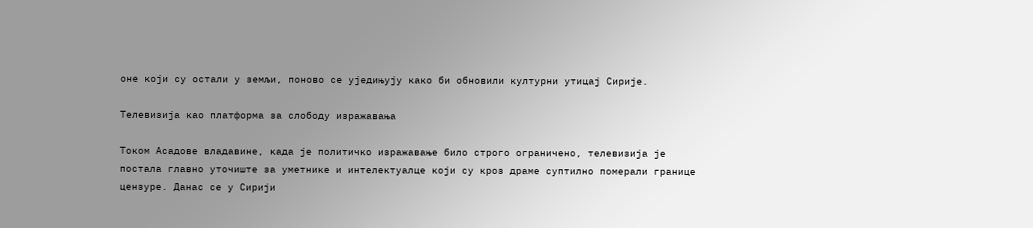оне који су остали у земљи, поново се уједињују како би обновили културни утицај Сирије.

Телевизија као платформа за слободу изражавања

Током Асадове владавине, када је политичко изражавање било строго ограничено, телевизија је постала главно уточиште за уметнике и интелектуалце који су кроз драме суптилно померали границе цензуре. Данас се у Сирији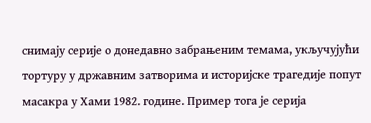снимају серије о донедавно забрањеним темама, укључујући тортуру у државним затворима и историјске трагедије попут масакра у Хами 1982. године. Пример тога је серија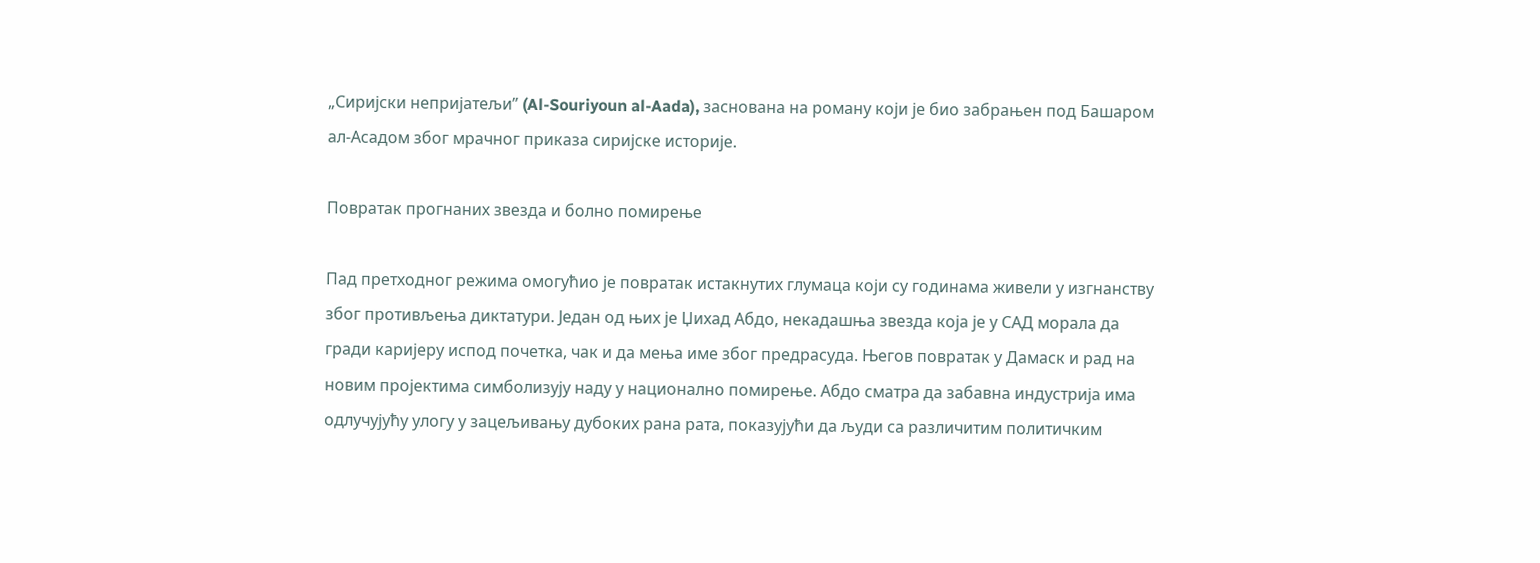„Сиријски непријатељи” (Al-Souriyoun al-Aada), заснована на роману који је био забрањен под Башаром ал-Асадом због мрачног приказа сиријске историје.

Повратак прогнаних звезда и болно помирење

Пад претходног режима омогућио је повратак истакнутих глумаца који су годинама живели у изгнанству због противљења диктатури. Један од њих је Џихад Абдо, некадашња звезда која је у САД морала да гради каријеру испод почетка, чак и да мења име због предрасуда. Његов повратак у Дамаск и рад на новим пројектима симболизују наду у национално помирење. Абдо сматра да забавна индустрија има одлучујућу улогу у зацељивању дубоких рана рата, показујући да људи са различитим политичким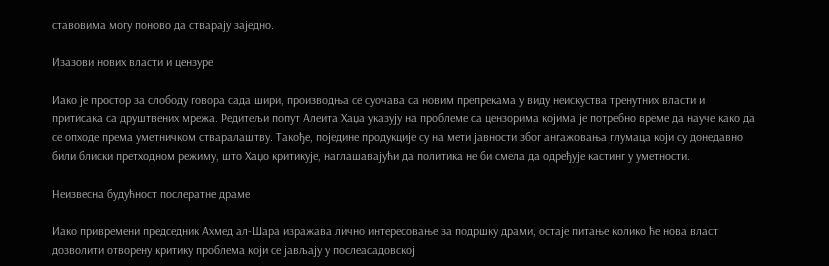ставовима могу поново да стварају заједно.

Изазови нових власти и цензуре

Иако је простор за слободу говора сада шири, производња се суочава са новим препрекама у виду неискуства тренутних власти и притисака са друштвених мрежа. Редитељи попут Алеита Хаџа указују на проблеме са цензорима којима је потребно време да науче како да се опходе према уметничком стваралаштву. Такође, поједине продукције су на мети јавности због ангажовања глумаца који су донедавно били блиски претходном режиму, што Хаџо критикује, наглашавајући да политика не би смела да одређује кастинг у уметности.

Неизвесна будућност послератне драме

Иако привремени председник Ахмед ал-Шара изражава лично интересовање за подршку драми, остаје питање колико ће нова власт дозволити отворену критику проблема који се јављају у послеасадовској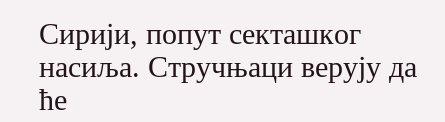Сирији, попут секташког насиља. Стручњаци верују да ће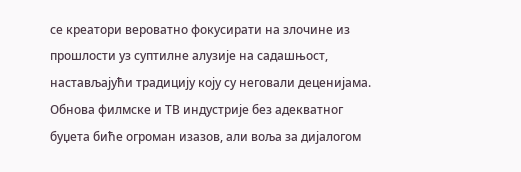се креатори вероватно фокусирати на злочине из прошлости уз суптилне алузије на садашњост, настављајући традицију коју су неговали деценијама. Обнова филмске и ТВ индустрије без адекватног буџета биће огроман изазов, али воља за дијалогом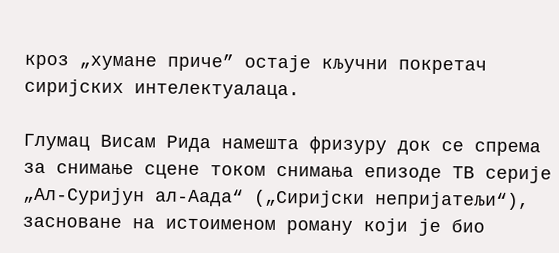кроз „хумане приче” остаје кључни покретач сиријских интелектуалаца.

Глумац Висам Рида намешта фризуру док се спрема за снимање сцене током снимања епизоде ТВ серије „Ал-Суријун ал-Аада“ („Сиријски непријатељи“), засноване на истоименом роману који је био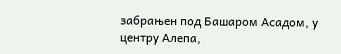забрањен под Башаром Асадом, у центру Алепа,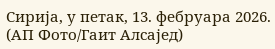Сирија, у петак, 13. фебруара 2026. (АП Фото/Гаит Алсајед)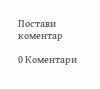Постави коментар

0 Коментари